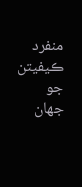منفرد ڪيفيتن جو
جهان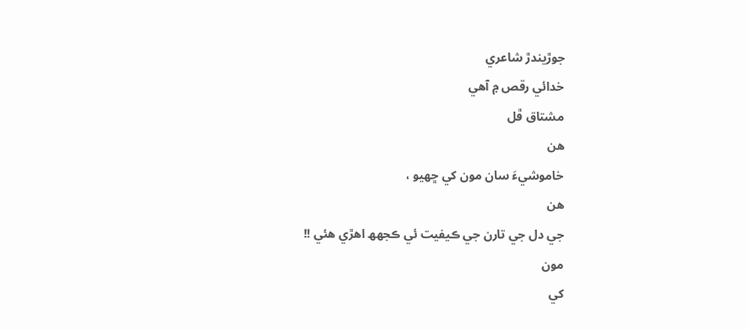جوڙيندڙ شاعري
خدائي رقص ۾ آهي
مشتاق ڦل
هن
خاموشيءَ سان مون کي ڇهيو ،
هن
جي دل جي تارن جي ڪيفيت ئي ڪجهھ اهڙي هئي !!
مون
کي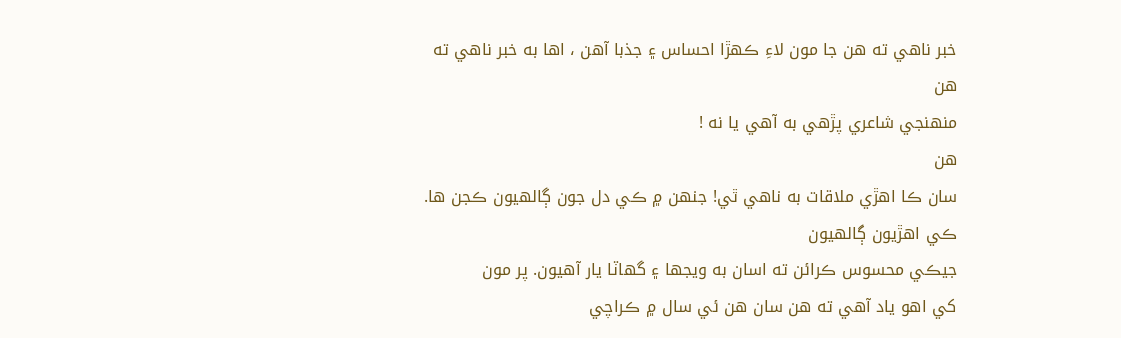خبر ناهي ته هن جا مون لاءِ ڪهڙا احساس ۽ جذبا آهن ، اها به خبر ناهي ته هن
منهنجي شاعري پڙهي به آهي يا نه !
هن
سان ڪا اهڙي ملاقات به ناهي ٿي! جنهن ۾ ڪي دل جون ڳالهيون ڪجن ها. ڪي اهڙيون ڳالهيون
جيڪي محسوس ڪرائن ته اسان به ويجھا ۽ گھاٽا يار آهيون. پر مون
کي اهو ياد آهي ته هن سان هن ئي سال ۾ ڪراچي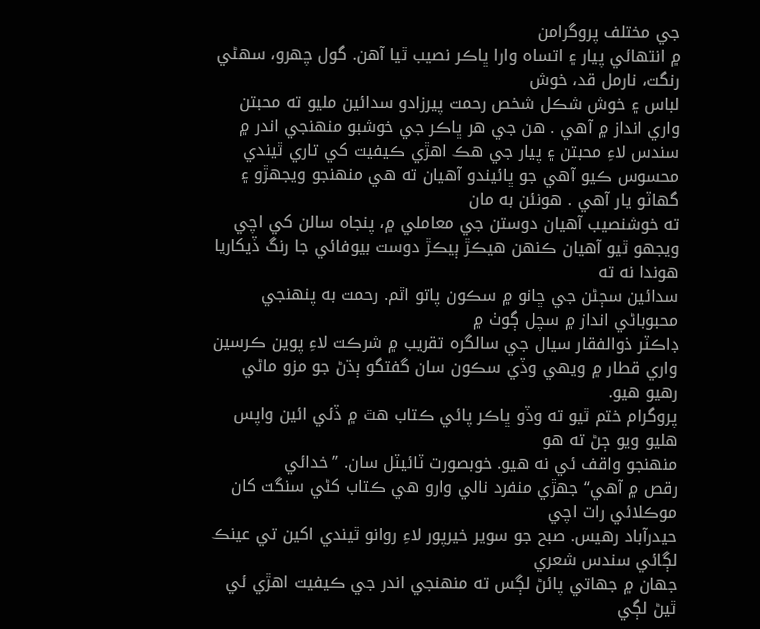جي مختلف پروگرامن
۾ انتهائي پيار ۽ اتساه وارا ڀاڪر نصيب ٿيا آهن. گول چهرو، سهڻي رنگت، نارمل قد، خوش
لباس ۽ خوش شڪل شخص رحمت پيرزادو سدائين مليو ته محبتن واري انداز ۾ آهي . هن جي هر ڀاڪر جي خوشبو منهنجي اندر ۾
سندس لاءِ محبتن ۽ پيار جي هڪ اهڙي ڪيفيت کي تاري ٿيندي
محسوس ڪيو آهي جو ڀائيندو آهيان ته هي منهنجو ويجھڙو ۽ گھاٽو يار آهي . هونئن به مان
ته خوشنصيب آهيان دوستن جي معاملي ۾، پنجاه سالن کي اچي ويجھو ٿيو آهيان ڪنهن هيڪڙ ٻيڪڙ دوست بيوفائي جا رنگ ڏيکاريا هوندا نه ته
سدائين سڄڻن جي ڇانو ۾ سڪون پاتو اٿم. رحمت به پنهنجي محبوباڻي انداز ۾ سچل ڳوٺ ۾
ڊاڪٽر ذوالفقار سيال جي سالگره تقريب ۾ شرڪت لاءِ پوين ڪرسين واري قطار ۾ ويهي وڏي سڪون سان گفتگو ٻڌڻ جو مزو ماڻي رهيو هيو.
پروگرام ختم ٿيو ته وڏو ڀاڪر پائي ڪتاب هٿ ۾ ڏئي ائين واپس هليو ويو ڄڻ ته هو
منهنجو واقف ئي نه هيو. خوبصورت ٽائيٽل سان. ”خدائي
رقص ۾ آهي“ جهڙي منفرد نالي وارو هي ڪتاب کڻي سنگت کان موڪلائي رات اچي
حيدرآباد رهيس. صبح جو سوير خيرپور لاءِ روانو ٿيندي اکين تي عينڪ لڳائي سندس شعري
جهان ۾ جھاتي پائڻ لڳس ته منهنجي اندر جي ڪيفيت اهڙي ئي ٿيڻ لڳي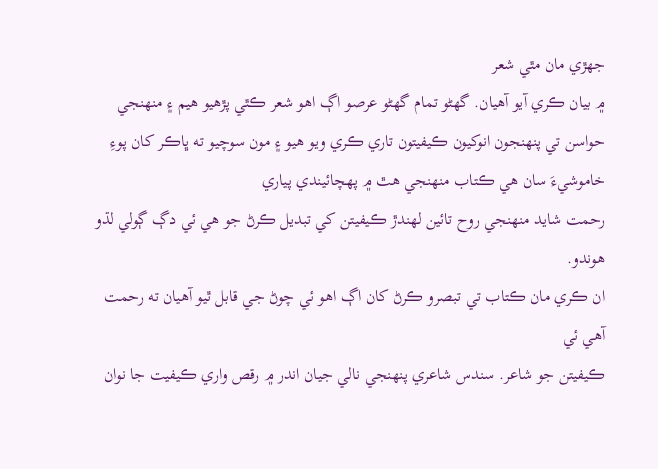جهڙي مان مٿي شعر
۾ بيان ڪري آيو آهيان. گھڻو تمام گھڻو عرصو اڳ اهو شعر ڪٿي پڙهيو هيم ۽ منهنجي
حواسن تي پنهنجون انوکيون ڪيفيتون تاري ڪري ويو هيو ۽ مون سوچيو ته ڀاڪر کان پوءِ
خاموشيءَ سان هي ڪتاب منهنجي هٿ ۾ پهچائيندي پياري
رحمت شايد منهنجي روح تائين لهندڙ ڪيفيتن کي تبديل ڪرڻ جو هي ئي دڳ ڳولي لڌو هوندو.
ان ڪري مان ڪتاب تي تبصرو ڪرڻ کان اڳ اهو ئي چوڻ جي قابل ٿيو آهيان ته رحمت آهي ئي
ڪيفيتن جو شاعر. سندس شاعري پنهنجي نالي جيان اندر ۾ رقص واري ڪيفيت جا نوان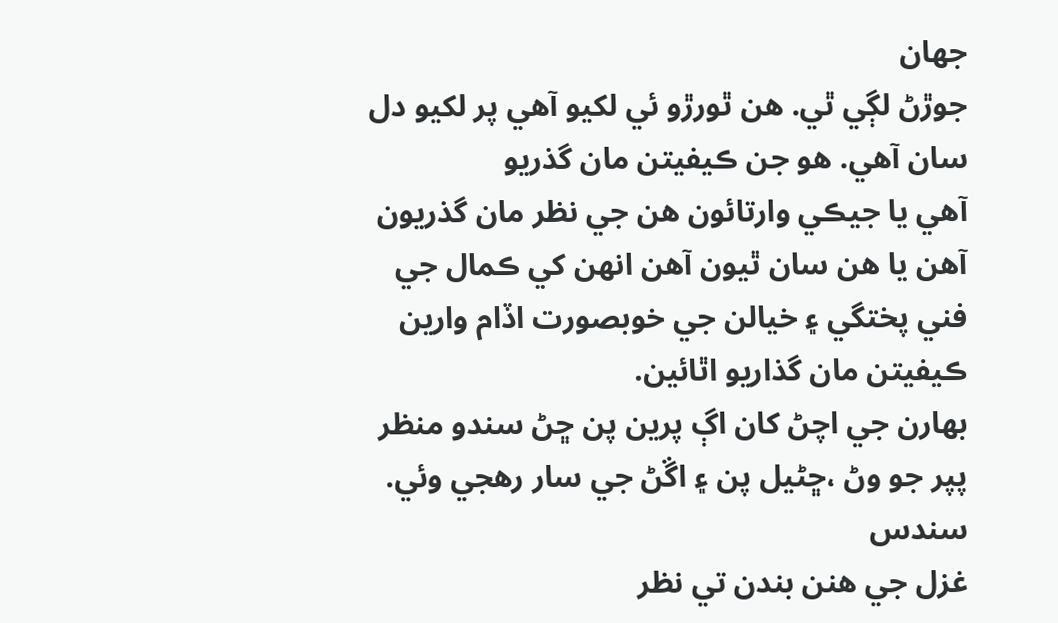جهان
جوڙڻ لڳي ٿي. هن ٿورڙو ئي لکيو آهي پر لکيو دل سان آهي. هو جن ڪيفيتن مان گذريو
آهي يا جيڪي وارتائون هن جي نظر مان گذريون آهن يا هن سان ٿيون آهن انهن کي ڪمال جي
فني پختگي ۽ خيالن جي خوبصورت اڏام وارين ڪيفيتن مان گذاريو اٿائين.
بهارن جي اچڻ کان اڳ پرين پن ڇڻ سندو منظر
پپر جو وڻ ،ڇڻيل پن ۽ اڱڻ جي سار رهجي وئي.
سندس
غزل جي هنن بندن تي نظر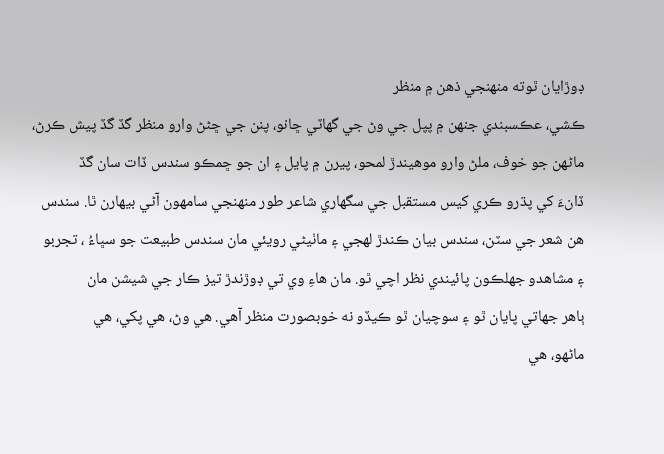ڊوڙايان ٿوته منهنجي ذهن ۾ منظر
ڪشي، عڪسبندي جنهن ۾ پپل جي وڻ جي گھاٽي ڇانو، پنن جي ڇڻڻ وارو منظر گڏ گڏ پيش ڪرڻ،
ماڻهن جو خوف، ملڻ وارو موهيندڙ لمحو، پيرن ۾ پايل ۽ ان جو ڇمڪو سندس ڏات سان گڏ
ڏانءَ کي پڌرو ڪري کيس مستقبل جي سگھاري شاعر طور منهنجي سامهون آڻي بيهارن ٿا. سندس
هن شعر جي سٽن، سندس بيان ڪندڙ لهجي ۽ ماٺيڻي رويئي مان سندس طبيعت جو سڀاءُ ، تجربو
۽ مشاهدو جهلڪون پائيندي نظر اچي ٿو. مان هاءِ وي تي ڊوڙندڙ تيز ڪار جي شيشن مان
ٻاهر جھاتي پايان ٿو ۽ سوچيان ٿو ڪيڏو نه خوبصورت منظر آهي. هي وڻ، هي پکي، هي
ماڻهو، هي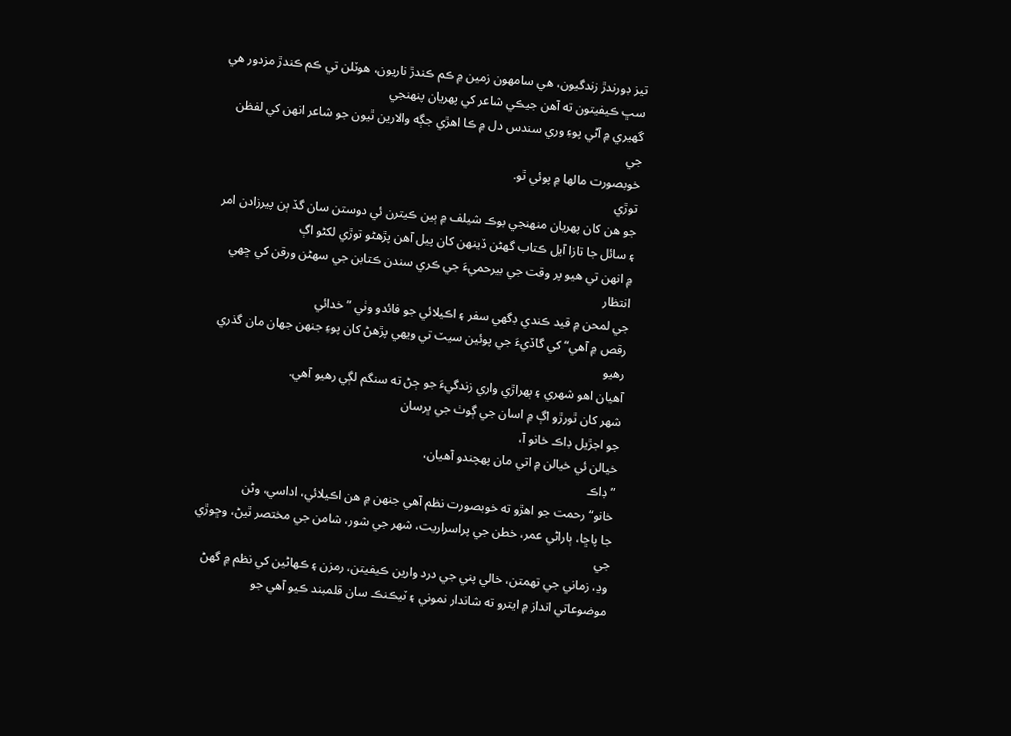تيز ڊورندڙ زندگيون، هي سامهون زمين ۾ ڪم ڪندڙ ناريون، هوٽلن تي ڪم ڪندڙ مزدور هي سڀ ڪيفيتون ته آهن جيڪي شاعر کي پهريان پنهنجي
گھيري ۾ آڻي پوءِ وري سندس دل ۾ ڪا اهڙي جڳه والارين ٿيون جو شاعر انهن کي لفظن جي
خوبصورت مالها ۾ پوئي ٿو.
توڙي
جو هن کان پهريان منهنجي بوڪ شيلف ۾ ٻين ڪيترن ئي دوستن سان گڏ ٻن پيرزادن امر ۽ سائل جا تازا آيل ڪتاب گھڻن ڏينهن کان پيل آهن پڙهڻو توڙي لکڻو اڳ
۾ انهن تي هيو پر وقت جي بيرحميءَ جي ڪري سندن ڪتابن جي سهڻن ورقن کي ڇهي انتظار
جي لمحن ۾ قيد ڪندي ڊگھي سفر ۽ اڪيلائي جو فائدو وٺي ”خدائي
رقص ۾ آهي“ کي گاڏيءَ جي پوئين سيٽ تي ويهي پڙهڻ کان پوءِ جنهن جهان مان گذري رهيو
آهيان اهو شهري ۽ ٻهراڙي واري زندگيءَ جو ڄڻ ته سنگم لڳي رهيو آهي.
شهر کان ٿورڙو اڳ ۾ اسان جي ڳوٺ جي ڀرسان
جو اجڙيل ڊاڪ خانو آ،
خيالن ئي خيالن ۾ اتي مان پهچندو آهيان،
”ڊاڪ
خانو“ رحمت جو اهڙو ته خوبصورت نظم آهي جنهن ۾ هن اڪيلائي، اداسي، وڻن
جا پاڇا، ٻاراڻي عمر، خطن جي پراسراريت، شهر جي شور، شامن جي مختصر ٿيڻ، وڇوڙي جي
وڍ، زماني جي تهمتن، خالي پني جي درد وارين ڪيفيتن، رمزن ۽ ڪهاڻين کي نظم ۾ گھڻ
موضوعاتي انداز ۾ ايترو ته شاندار نموني ۽ ٽيڪنڪ سان قلمبند ڪيو آهي جو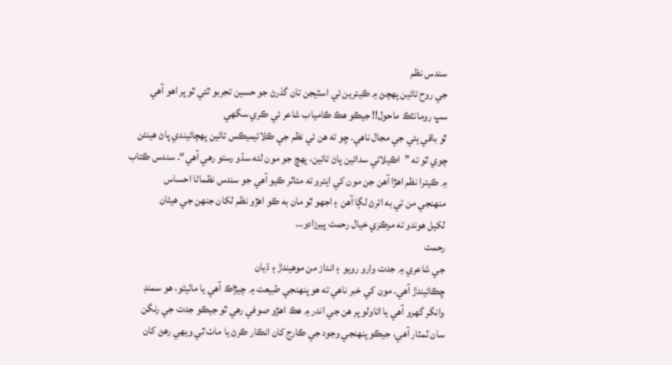سندس نظم
جي روح تائين پهچڻ ۾ ڪيترين ئي اسٽيجن تان گذرڻ جو حسين تجربو ٿئي ٿو پر اهو آهي
سڀ رومانٽڪ ماحول!! جيڪو هڪ ڪامياب شاعر ئي ڪري سگھي
ٿو باقي ٻئي جي مجال ناهي. ڇو ته هن ئي نظم جي ڪلائيميڪس تائين پهچائيندي پاڻ هينئن
چوي ٿو ته ”اڪيلائي سدائين پاڻ تائين، پهچ جو مون لئه سڌو رستو رهي آهي“. سندس ڪتاب
۾ ڪيترا نظم اهڙا آهن جن مون کي ايترو ته متاثر ڪيو آهي جو سندس نظماڻا احساس
منهنجي من تي به اترڻ لڳا آهن ۽ اجھو ٿو مان به ڪو اهڙو نظم لکان جنهن جي هيٺان
لکيل هوندو ته مرڪزي خيال رحمت پيرزادو…
رحمت
جي شاعري ۾ جدت وارو رويو ۽ انداز من موهيندڙ ۽ ڌيان
ڇڪائيندڙ آهي. مون کي خبر ناهي ته هو پنهنجي طبيعت ۾ چيڙاڪ آهي يا ماٺيڻو، هو سمنڊ
وانگر گهرو آهي يا اتاولو پر هن جي اندر ۾ هڪ اهڙو صوفي رهي ٿو جيڪو جدت جي رنگن
سان ٽمٽار آهي، جيڪو پنهنجي وجود جي ڪارج کان انڪار ڪرڻ يا ماٺ ٿي ويهي رهڻ کان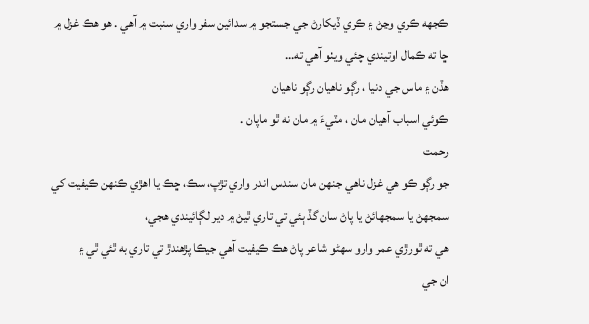ڪجھه ڪري وڃڻ ۽ ڪري ڏيکارڻ جي جستجو ۾ سدائين سفر واري سنبت ۾ آهي . هو هڪ غزل ۾
ڇا ته ڪمال اوتيندي چئي ويٺو آهي ته…
هڏن ۽ ماس جي دنيا ، رڳو ناهيان رڳو ناهيان
ڪوئي اسباب آهيان مان ، مٽيءَ ۾ مان نه ٿو ماپان .
رحمت
جو رڳو ڪو هي غزل ناهي جنهن مان سندس اندر واري تڙپ، سڪ، ڇڪ يا اهڙي ڪنهن ڪيفيت کي
سمجھڻ يا سمجھائڻ يا پاڻ سان گڏ ٻئي تي تاري ٿيڻ ۾ دير لڳائيندي هجي،
هي ته ٿورڙي عمر وارو سهڻو شاعر پاڻ هڪ ڪيفيت آهي جيڪا پڙهندڙ تي تاري به ٿئي ٿي ۽
ان جي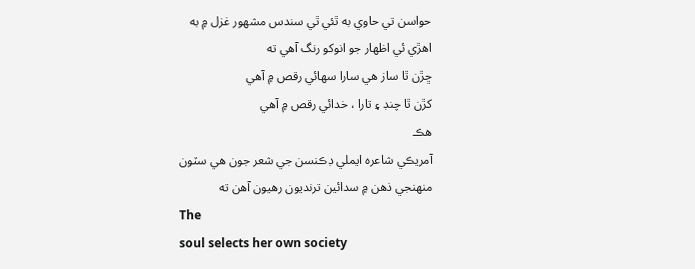حواسن تي حاوي به ٿئي ٿي سندس مشهور غزل ۾ به
اهڙي ئي اظهار جو انوکو رنگ آهي ته
ڇڙن ٿا ساز هي سارا سهائي رقص ۾ آهي
کڙن ٿا چنڊ ۽ تارا ، خدائي رقص ۾ آهي
هڪ
آمريڪي شاعره ايملي ڊڪنسن جي شعر جون هي سٽون
منهنجي ذهن ۾ سدائين ترنديون رهيون آهن ته
The
soul selects her own society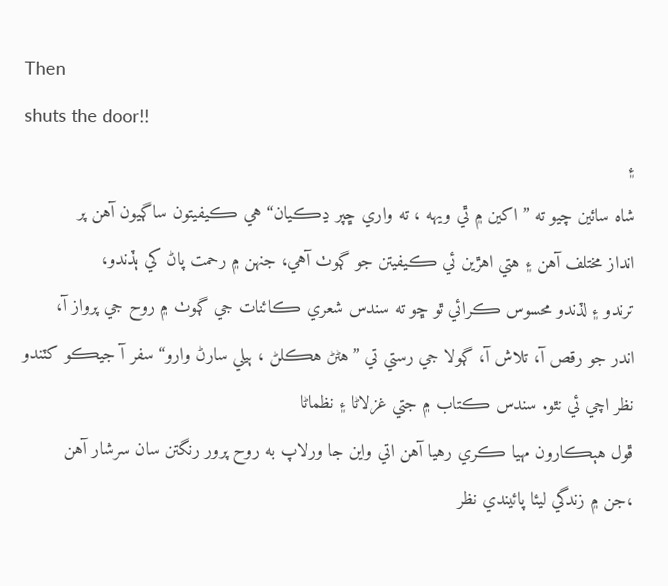Then
shuts the door!!
۽
شاه سائين چيو ته ”اکين ۾ ٿي ويهه ، ته واري ڇپر ڍڪيان“ هي ڪيفيتون ساڳيون آهن پر
انداز مختلف آهن ۽ هتي اهڙين ئي ڪيفيتن جو ڳوٺ آهي، جنهن ۾ رحمت پاڻ کي ٻڏندو،
ترندو ۽ لڏندو محسوس ڪرائي ٿو ڇو ته سندس شعري ڪائنات جي ڳوٺ ۾ روح جي پرواز آ،
اندر جو رقص آ، تلاش آ، ڳولا جي رستي تي ”هڻڻ هڪلڻ ، ٻيلي سارڻ وارو“ سفر آ جيڪو کٽندو نظر اچي ئي نٿو. سندس ڪتاب ۾ جتي غزلاڻا ۽ نظماڻا
ڦول هٻڪارون مهيا ڪري رهيا آهن اتي واين جا ورلاپ به روح پرور رنگتن سان سرشار آهن
،جن ۾ زندگي ليئا پائيندي نظر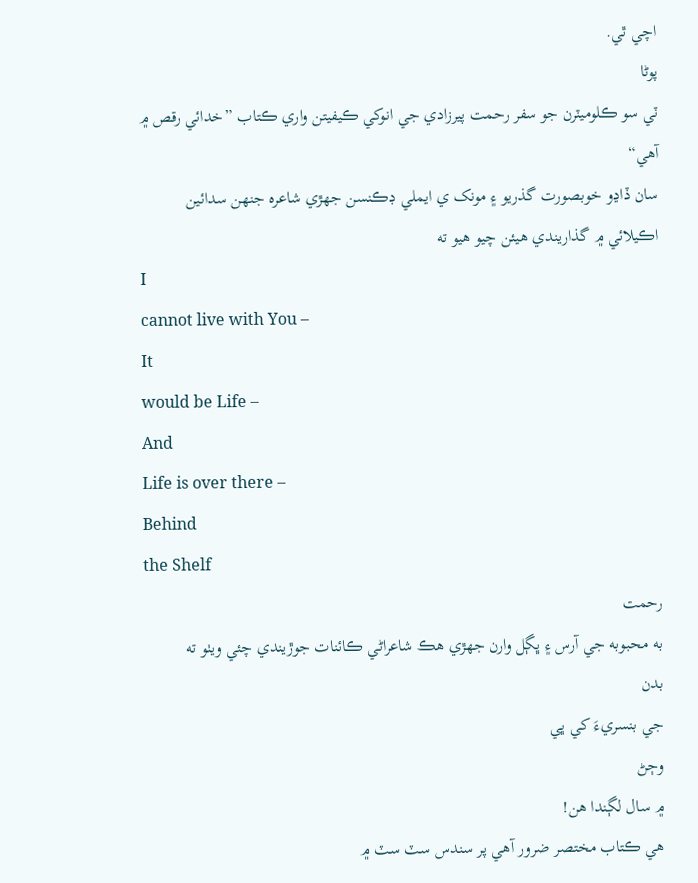اچي ٿي.
پوڻا
ٽي سو ڪلوميٽرن جو سفر رحمت پيرزادي جي انوکي ڪيفيتن واري ڪتاب ”خدائي رقص ۾ آهي“
سان ڏاڍو خوبصورت گذريو ۽ مونک ي ايملي ڊڪنسن جهڙي شاعره جنهن سدائين
اڪيلائي ۾ گذاريندي هيئن چيو هيو ته
I
cannot live with You –
It
would be Life –
And
Life is over there –
Behind
the Shelf
رحمت
به محبوبه جي آرس ۽ ڀڳل وارن جهڙي هڪ شاعراڻي ڪائنات جوڙيندي چئي ويٺو ته
بدن
جي بنسريءَ کي ڀي
وڄڻ
۾ سال لڳندا هن!
هي ڪتاب مختصر ضرور آهي پر سندس سٽ سٽ ۾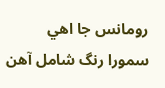رومانس جا اهي
سمورا رنگ شامل آهن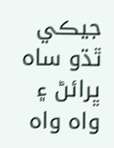جيڪي ٿڌو ساه ڀرائڻ ۽ واه واه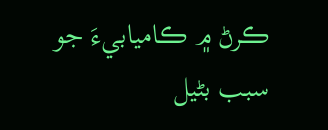ڪرڻ ۾ ڪاميابيءَ جو سبب بڻيل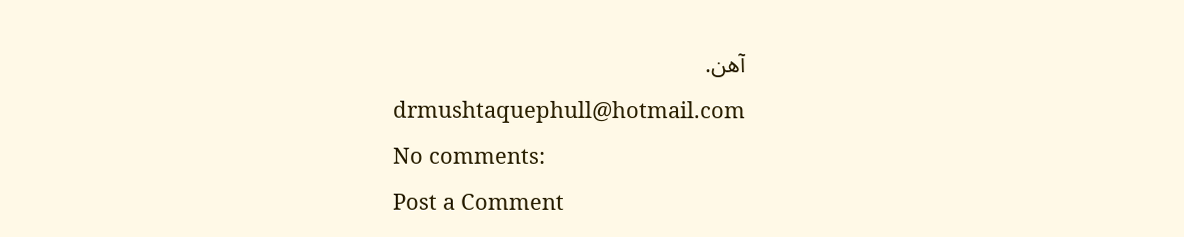آهن.
drmushtaquephull@hotmail.com
No comments:
Post a Comment